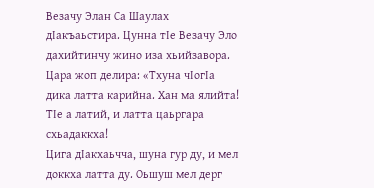Везачу Элан Са Шаулах дІакъаьстира. Цунна тІе Везачу Эло дахийтинчу жино иза хьийзавора.
Цара жоп делира: «Тхуна чІогІа дика латта карийна. Хан ма ялийта! ТІе а латий, и латта цаьргара схьадаккха!
Цига дІакхаьчча, шуна гур ду, и мел доккха латта ду. Оьшуш мел дерг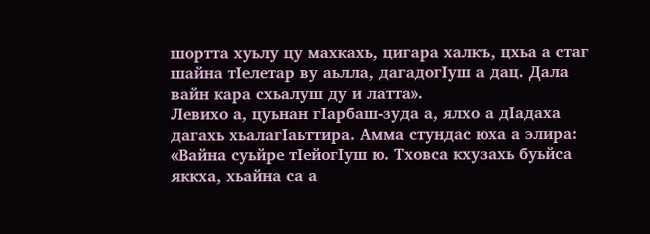шортта хуьлу цу махкахь, цигара халкъ, цхьа а стаг шайна тІелетар ву аьлла, дагадогІуш а дац. Дала вайн кара схьалуш ду и латта».
Левихо а, цуьнан гІарбаш-зуда а, ялхо а дІадаха дагахь хьалагІаьттира. Амма стундас юха а элира: «Вайна суьйре тІейогІуш ю. Тховса кхузахь буьйса яккха, хьайна са а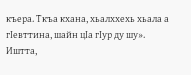къера. Ткъа кхана, хьалххехь хьала а гІевттина, шайн цІа гІур ду шу».
Иштта,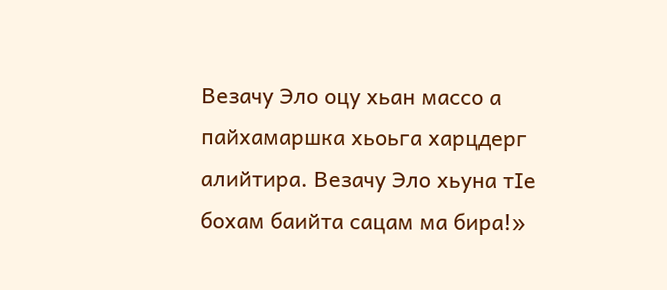Везачу Эло оцу хьан массо а пайхамаршка хьоьга харцдерг алийтира. Везачу Эло хьуна тІе бохам баийта сацам ма бира!»